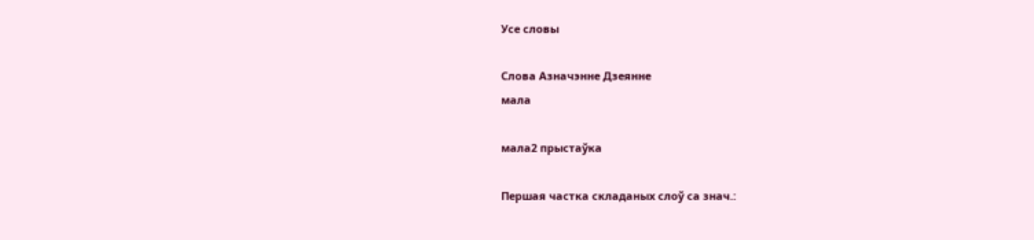Усе словы

Слова Азначэнне Дзеянне
мала

мала2 прыстаўка

Першая частка складаных слоў са знач.: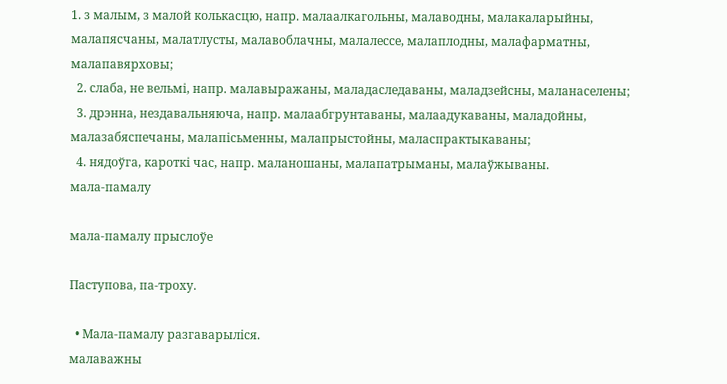1. з малым, з малой колькасцю, напр. малаалкагольны, малаводны, малакаларыйны, малапясчаны, малатлусты, малавоблачны, малалессе, малаплодны, малафарматны, малапавярховы;
  2. слаба, не вельмі, напр. малавыражаны, маладаследаваны, маладзейсны, маланаселены;
  3. дрэнна, нездавальняюча, напр. малаабгрунтаваны, малаадукаваны, маладойны, малазабяспечаны, малапісьменны, малапрыстойны, маласпрактыкаваны;
  4. нядоўга, кароткі час, напр. маланошаны, малапатрыманы, малаўжываны.
мала-памалу

мала-памалу прыслоўе

Паступова, па-троху.

  • Мала-памалу разгаварыліся.
малаважны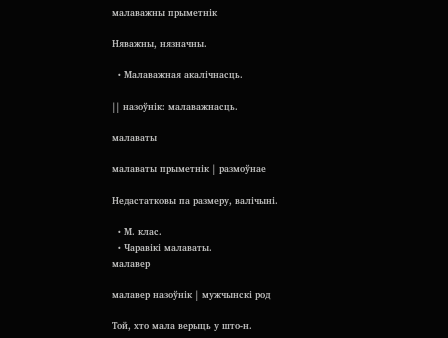малаважны прыметнік

Няважны, нязначны.

  • Малаважная акалічнасць.

|| назоўнік: малаважнасць.

малаваты

малаваты прыметнік | размоўнае

Недастатковы па размеру, валічыні.

  • М. клас.
  • Чаравікі малаваты.
малавер

малавер назоўнік | мужчынскі род

Той, хто мала верыць у што-н.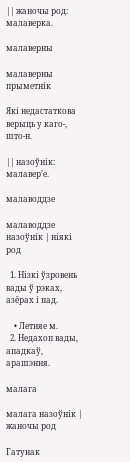|| жаночы род: малаверка.

малаверны

малаверны прыметнік

Які недастаткова верыць у каго-, што-н.

|| назоўнік: малавер’е.

малаводдзе

малаводдзе назоўнік | ніякі род

  1. Нізкі ўзровень вады ў рэках, азёрах і пад.

    • Летняе м.
  2. Недахоп вады, ападкаў, арашэння.

малага

малага назоўнік | жаночы род

Гатунак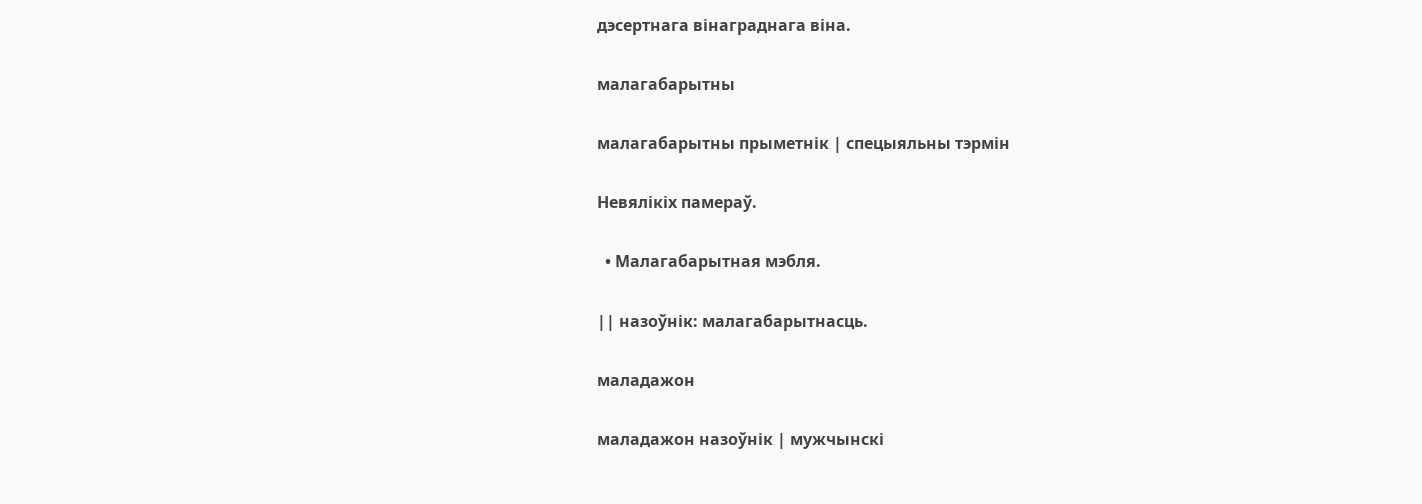дэсертнага вінаграднага віна.

малагабарытны

малагабарытны прыметнік | спецыяльны тэрмін

Невялікіх памераў.

  • Малагабарытная мэбля.

|| назоўнік: малагабарытнасць.

маладажон

маладажон назоўнік | мужчынскі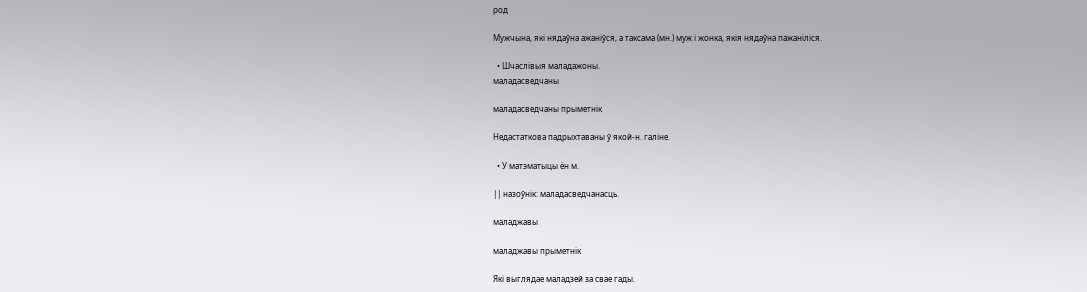род

Мужчына, які нядаўна ажаніўся, а таксама (мн.) муж і жонка, якія нядаўна пажаніліся.

  • Шчаслівыя маладажоны.
маладасведчаны

маладасведчаны прыметнік

Недастаткова падрыхтаваны ў якой-н. галіне.

  • У матэматыцы ён м.

|| назоўнік: маладасведчанасць.

маладжавы

маладжавы прыметнік

Які выглядае маладзей за свае гады.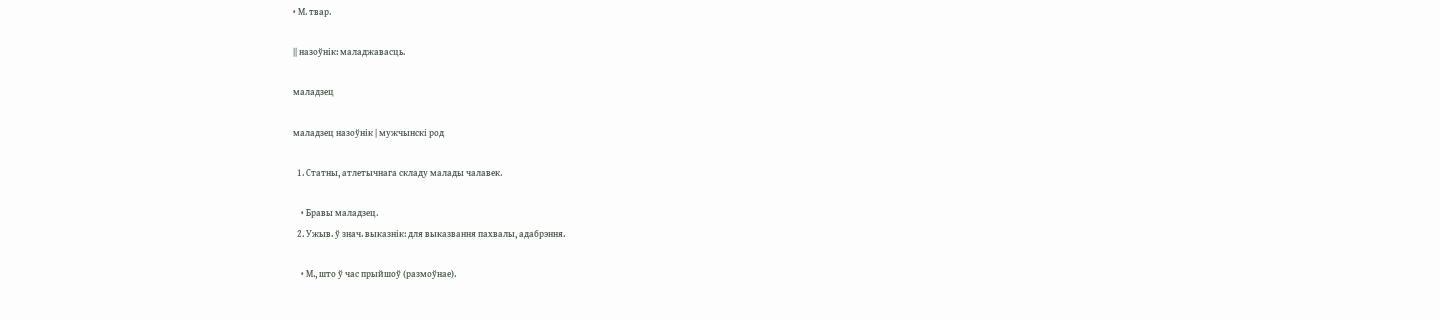• М. твар.

|| назоўнік: маладжавасць.

маладзец

маладзец назоўнік | мужчынскі род

  1. Статны, атлетычнага складу малады чалавек.

    • Бравы маладзец.
  2. Ужыв. ў знач. выказнік: для выказвання пахвалы, адабрэння.

    • М., што ў час прыйшоў (размоўнае).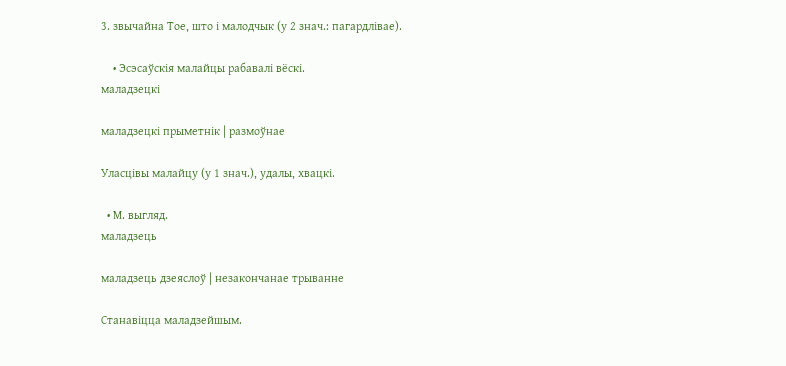3. звычайна Тое, што і малодчык (у 2 знач.: пагардлівае).

    • Эсэсаўскія малайцы рабавалі вёскі.
маладзецкі

маладзецкі прыметнік | размоўнае

Уласцівы малайцу (у 1 знач.), удалы, хвацкі.

  • М. выгляд.
маладзець

маладзець дзеяслоў | незакончанае трыванне

Станавіцца маладзейшым.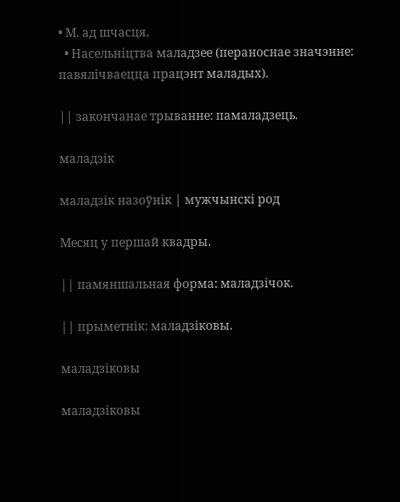• М. ад шчасця.
  • Насельніцтва маладзее (пераноснае значэнне: павялічваецца працэнт маладых).

|| закончанае трыванне: памаладзець.

маладзік

маладзік назоўнік | мужчынскі род

Месяц у першай квадры.

|| памяншальная форма: маладзічок.

|| прыметнік: маладзіковы.

маладзіковы

маладзіковы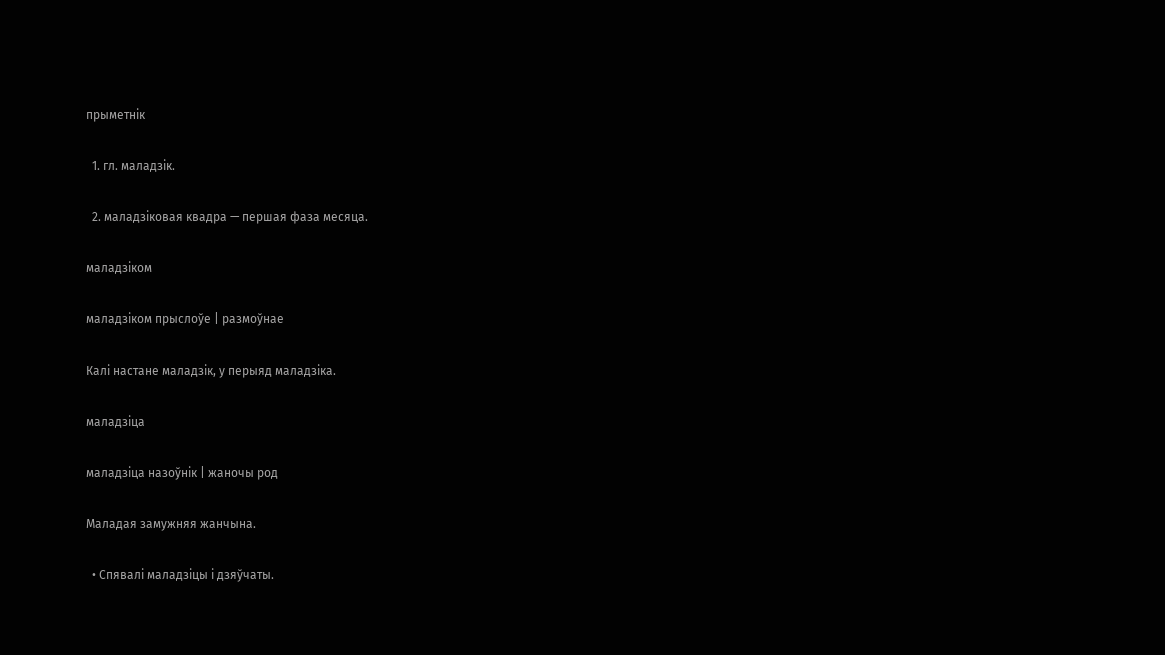прыметнік

  1. гл. маладзік.

  2. маладзіковая квадра — першая фаза месяца.

маладзіком

маладзіком прыслоўе | размоўнае

Калі настане маладзік, у перыяд маладзіка.

маладзіца

маладзіца назоўнік | жаночы род

Маладая замужняя жанчына.

  • Спявалі маладзіцы і дзяўчаты.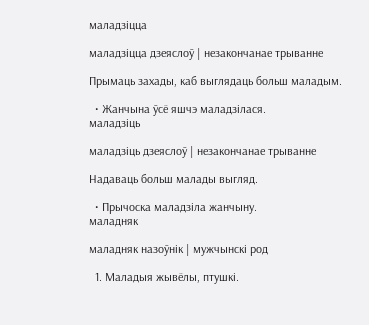маладзіцца

маладзіцца дзеяслоў | незакончанае трыванне

Прымаць захады, каб выглядаць больш маладым.

  • Жанчына ўсё яшчэ маладзілася.
маладзіць

маладзіць дзеяслоў | незакончанае трыванне

Надаваць больш малады выгляд.

  • Прычоска маладзіла жанчыну.
маладняк

маладняк назоўнік | мужчынскі род

  1. Маладыя жывёлы, птушкі.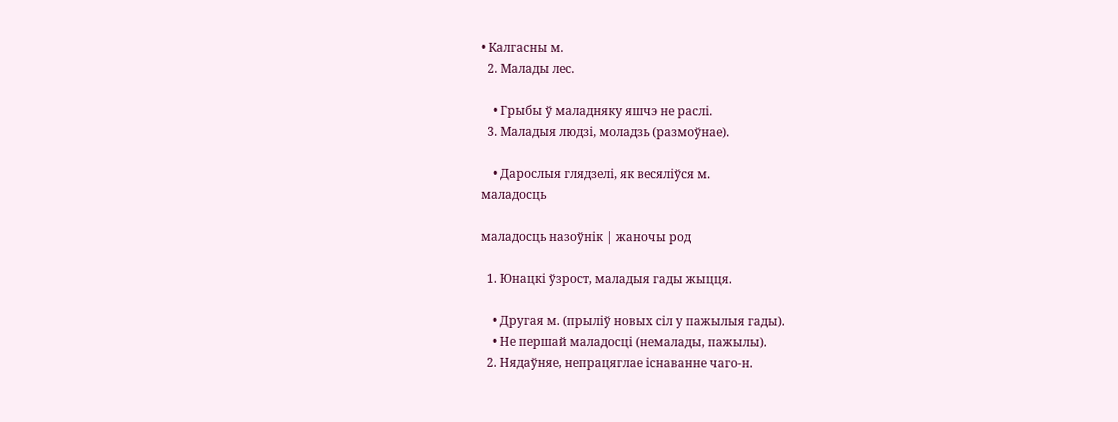• Калгасны м.
  2. Малады лес.

    • Грыбы ў маладняку яшчэ не раслі.
  3. Маладыя людзі, моладзь (размоўнае).

    • Дарослыя глядзелі, як весяліўся м.
маладосць

маладосць назоўнік | жаночы род

  1. Юнацкі ўзрост, маладыя гады жыцця.

    • Другая м. (прыліў новых сіл у пажылыя гады).
    • Не першай маладосці (немалады, пажылы).
  2. Нядаўняе, непрацяглае існаванне чаго-н.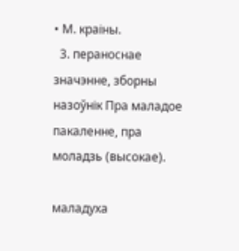• М. краіны.
  3. пераноснае значэнне, зборны назоўнік Пра маладое пакаленне, пра моладзь (высокае).

маладуха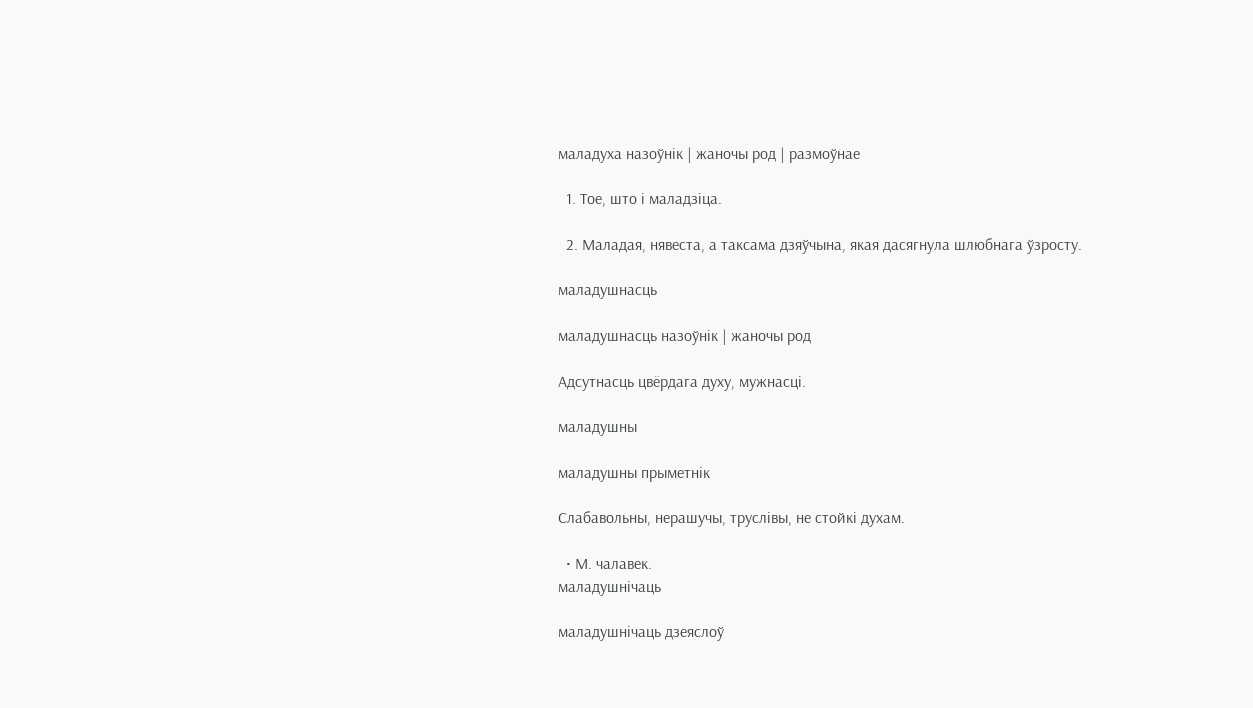маладуха назоўнік | жаночы род | размоўнае

  1. Тое, што і маладзіца.

  2. Маладая, нявеста, а таксама дзяўчына, якая дасягнула шлюбнага ўзросту.

маладушнасць

маладушнасць назоўнік | жаночы род

Адсутнасць цвёрдага духу, мужнасці.

маладушны

маладушны прыметнік

Слабавольны, нерашучы, труслівы, не стойкі духам.

  • М. чалавек.
маладушнічаць

маладушнічаць дзеяслоў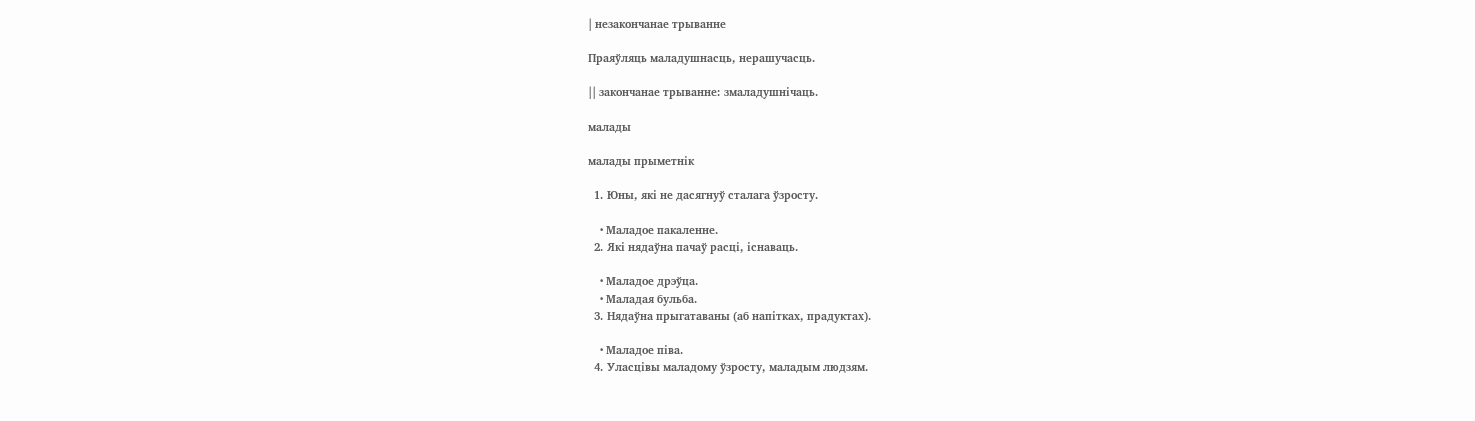| незакончанае трыванне

Праяўляць маладушнасць, нерашучасць.

|| закончанае трыванне: змаладушнічаць.

малады

малады прыметнік

  1. Юны, які не дасягнуў сталага ўзросту.

    • Маладое пакаленне.
  2. Які нядаўна пачаў расці, існаваць.

    • Маладое дрэўца.
    • Маладая бульба.
  3. Нядаўна прыгатаваны (аб напітках, прадуктах).

    • Маладое піва.
  4. Уласцівы маладому ўзросту, маладым людзям.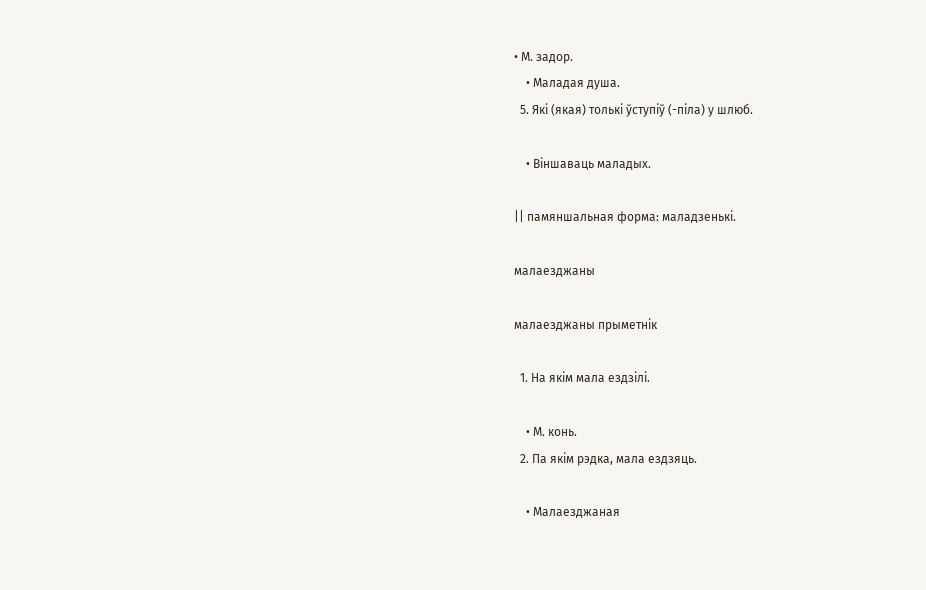• М. задор.
    • Маладая душа.
  5. Які (якая) толькі ўступіў (-піла) у шлюб.

    • Віншаваць маладых.

|| памяншальная форма: маладзенькі.

малаезджаны

малаезджаны прыметнік

  1. На якім мала ездзілі.

    • М. конь.
  2. Па якім рэдка, мала ездзяць.

    • Малаезджаная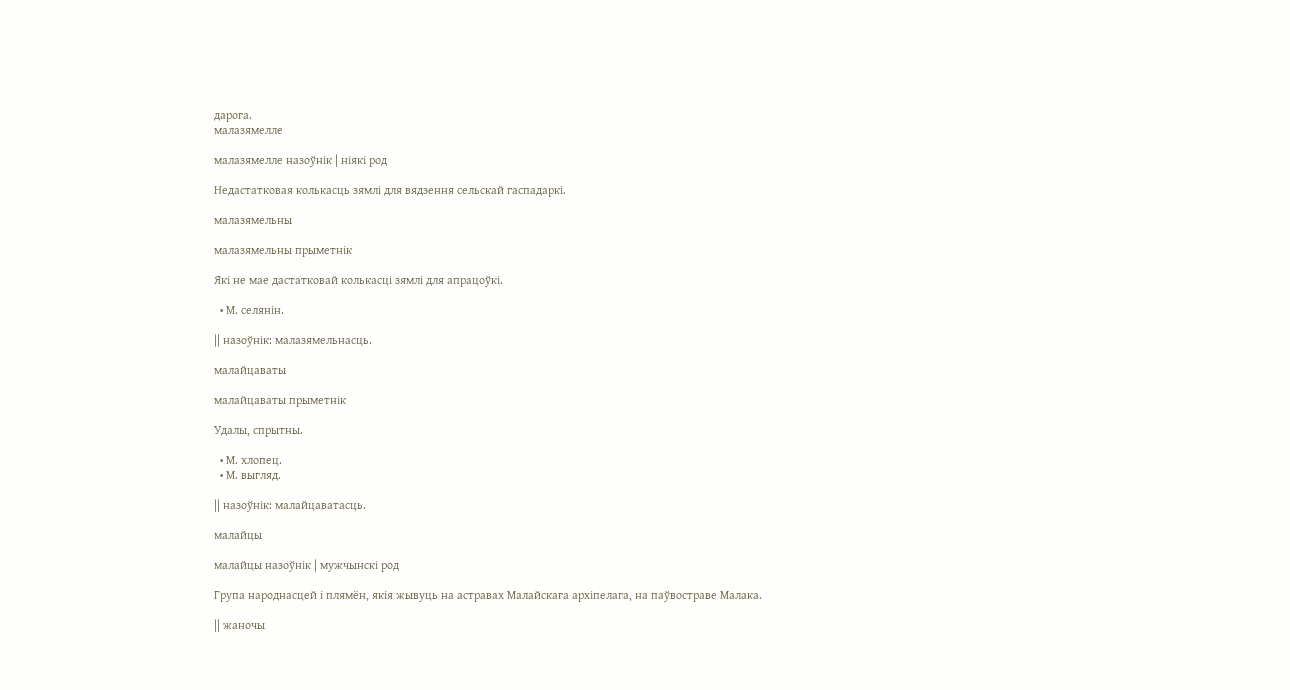дарога.
малазямелле

малазямелле назоўнік | ніякі род

Недастатковая колькасць зямлі для вядзення сельскай гаспадаркі.

малазямельны

малазямельны прыметнік

Які не мае дастатковай колькасці зямлі для апрацоўкі.

  • М. селянін.

|| назоўнік: малазямельнасць.

малайцаваты

малайцаваты прыметнік

Удалы, спрытны.

  • М. хлопец.
  • М. выгляд.

|| назоўнік: малайцаватасць.

малайцы

малайцы назоўнік | мужчынскі род

Група народнасцей і плямён, якія жывуць на астравах Малайскага архіпелага, на паўвостраве Малака.

|| жаночы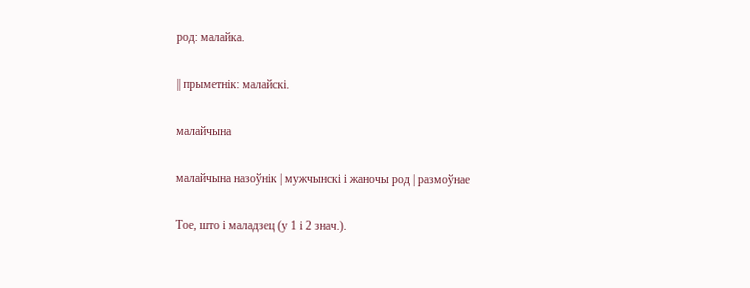род: малайка.

|| прыметнік: малайскі.

малайчына

малайчына назоўнік | мужчынскі і жаночы род | размоўнае

Тое, што і маладзец (у 1 і 2 знач.).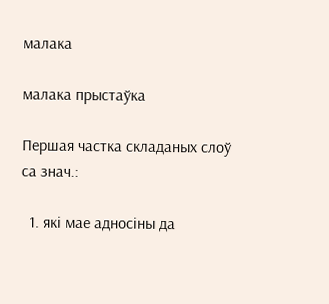малака

малака прыстаўка

Першая частка складаных слоў са знач.:

  1. які мае адносіны да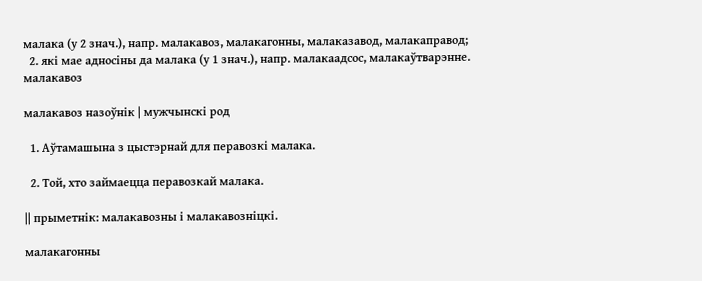малака (у 2 знач.), напр. малакавоз, малакагонны, малаказавод, малакаправод;
  2. які мае адносіны да малака (у 1 знач.), напр. малакаадсос, малакаўтварэнне.
малакавоз

малакавоз назоўнік | мужчынскі род

  1. Аўтамашына з цыстэрнай для перавозкі малака.

  2. Той, хто займаецца перавозкай малака.

|| прыметнік: малакавозны і малакавозніцкі.

малакагонны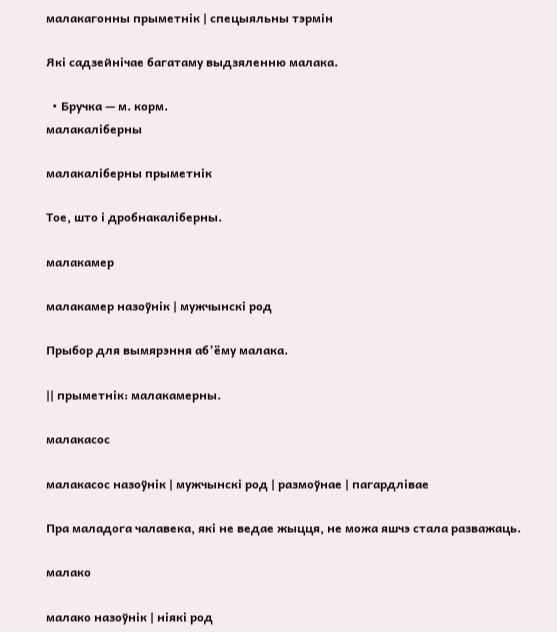малакагонны прыметнік | спецыяльны тэрмін

Які садзейнічае багатаму выдзяленню малака.

  • Бручка — м. корм.
малакаліберны

малакаліберны прыметнік

Тое, што і дробнакаліберны.

малакамер

малакамер назоўнік | мужчынскі род

Прыбор для вымярэння аб’ёму малака.

|| прыметнік: малакамерны.

малакасос

малакасос назоўнік | мужчынскі род | размоўнае | пагардлівае

Пра маладога чалавека, які не ведае жыцця, не можа яшчэ стала разважаць.

малако

малако назоўнік | ніякі род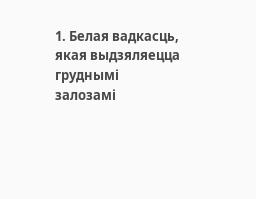1. Белая вадкасць, якая выдзяляецца груднымі залозамі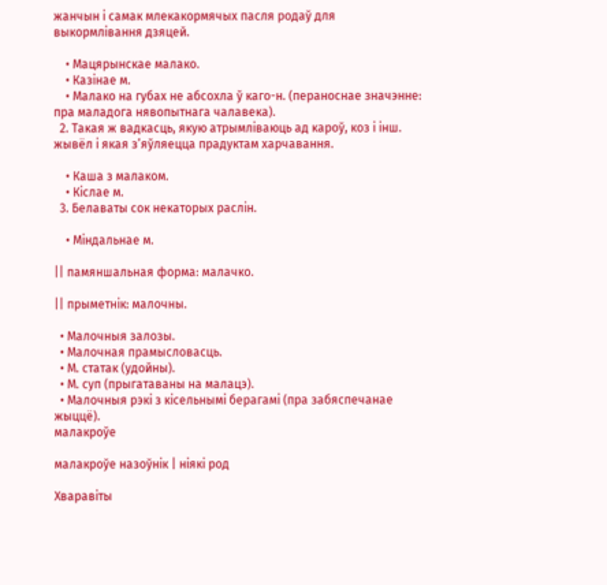жанчын і самак млекакормячых пасля родаў для выкормлівання дзяцей.

    • Мацярынскае малако.
    • Казінае м.
    • Малако на губах не абсохла ў каго-н. (пераноснае значэнне: пра маладога нявопытнага чалавека).
  2. Такая ж вадкасць, якую атрымліваюць ад кароў, коз і інш. жывёл і якая з’яўляецца прадуктам харчавання.

    • Каша з малаком.
    • Кіслае м.
  3. Белаваты сок некаторых раслін.

    • Міндальнае м.

|| памяншальная форма: малачко.

|| прыметнік: малочны.

  • Малочныя залозы.
  • Малочная прамысловасць.
  • М. статак (удойны).
  • М. суп (прыгатаваны на малацэ).
  • Малочныя рэкі з кісельнымі берагамі (пра забяспечанае жыццё).
малакроўе

малакроўе назоўнік | ніякі род

Хваравіты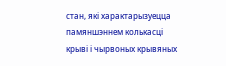стан, які характарызуецца памяншэннем колькасці крыві і чырвоных крывяных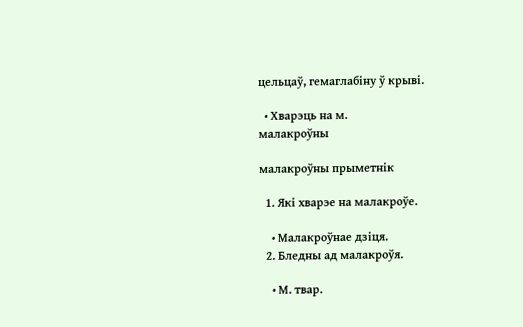цельцаў, гемаглабіну ў крыві.

  • Хварэць на м.
малакроўны

малакроўны прыметнік

  1. Які хварэе на малакроўе.

    • Малакроўнае дзіця.
  2. Бледны ад малакроўя.

    • М. твар.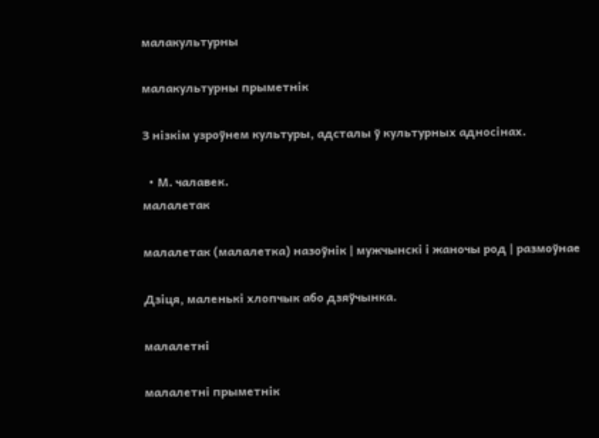малакультурны

малакультурны прыметнік

З нізкім узроўнем культуры, адсталы ў культурных адносінах.

  • М. чалавек.
малалетак

малалетак (малалетка) назоўнік | мужчынскі і жаночы род | размоўнае

Дзіця, маленькі хлопчык або дзяўчынка.

малалетні

малалетні прыметнік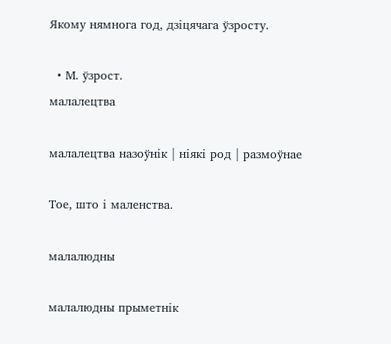Якому нямнога год, дзіцячага ўзросту.

  • М. ўзрост.
малалецтва

малалецтва назоўнік | ніякі род | размоўнае

Тое, што і маленства.

малалюдны

малалюдны прыметнік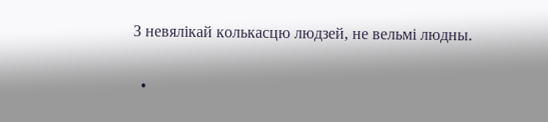З невялікай колькасцю людзей, не вельмі людны.

  •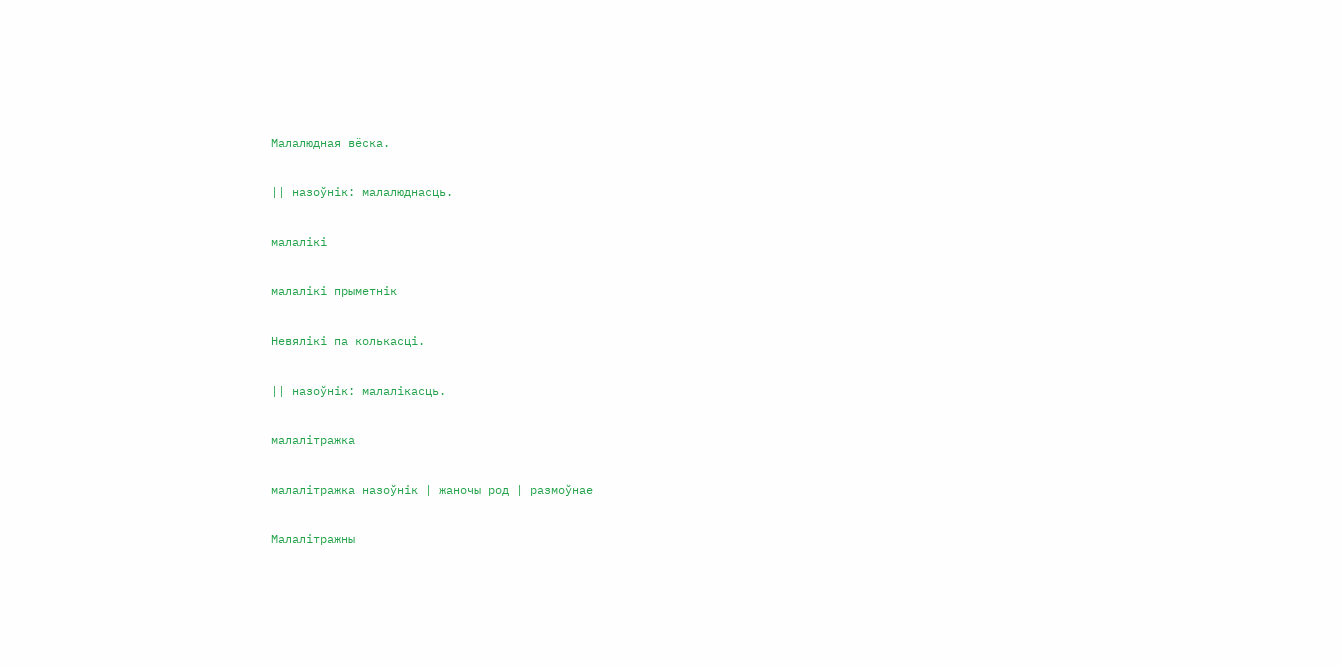Малалюдная вёска.

|| назоўнік: малалюднасць.

малалікі

малалікі прыметнік

Невялікі па колькасці.

|| назоўнік: малалікасць.

малалітражка

малалітражка назоўнік | жаночы род | размоўнае

Малалітражны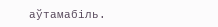аўтамабіль.